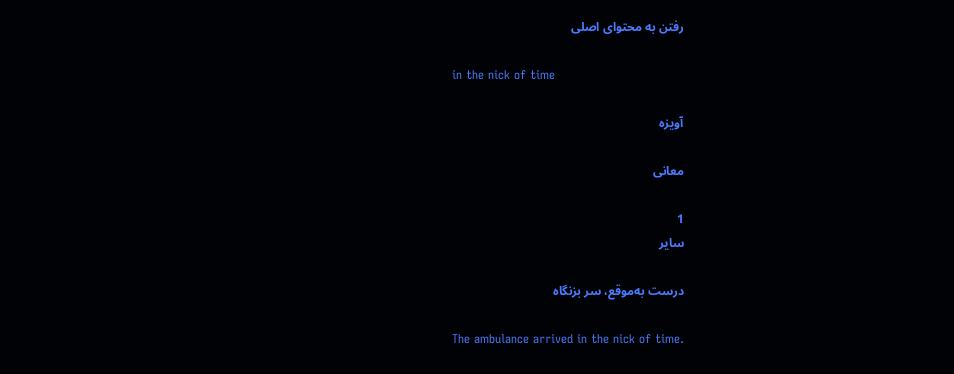رفتن به محتوای اصلی

in the nick of time

آویزه

معانی

1
سایر

درست به‌موقع، سر بزنگاه

The ambulance arrived in the nick of time.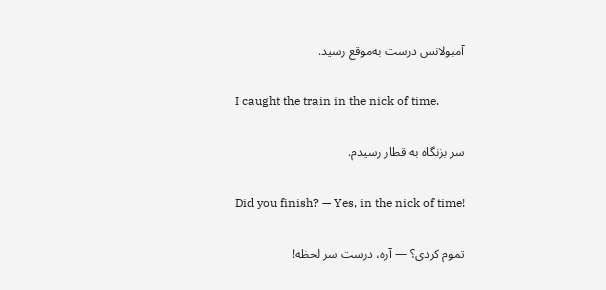آمبولانس درست به‌موقع رسید.

I caught the train in the nick of time.

سر بزنگاه به قطار رسیدم.

Did you finish? — Yes, in the nick of time!

تموم کردی؟ — آره، درست سر لحظه!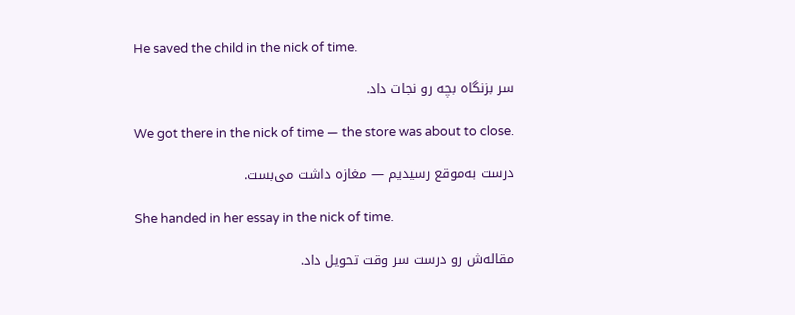He saved the child in the nick of time.

سر بزنگاه بچه رو نجات داد.

We got there in the nick of time — the store was about to close.

درست به‌موقع رسیدیم — مغازه داشت می‌بست.

She handed in her essay in the nick of time.

مقاله‌ش رو درست سر وقت تحویل داد.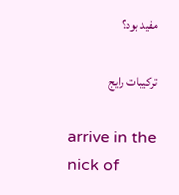مفید بود؟

ترکیبات رایج

arrive in the nick of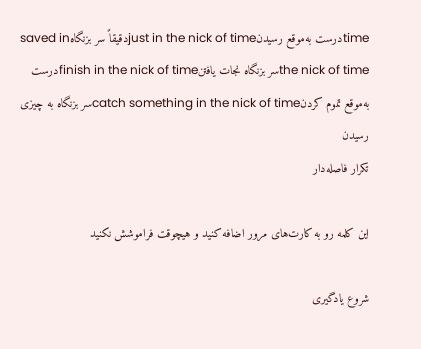timeدرست به‌موقع رسیدنjust in the nick of timeدقیقاً سر بزنگاهsaved in the nick of timeسر بزنگاه نجات یافتنfinish in the nick of timeدرست به‌موقع تموم کردنcatch something in the nick of timeسر بزنگاه به چیزی رسیدن
تکرار فاصله‌دار

این کلمه رو به کارت‌های مرور اضافه کنید و هیچوقت فراموشش نکنید

شروع یادگیری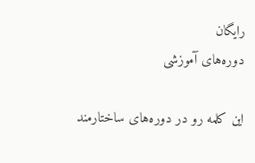رایگان
دوره‌های آموزشی

این کلمه رو در دوره‌های ساختارمند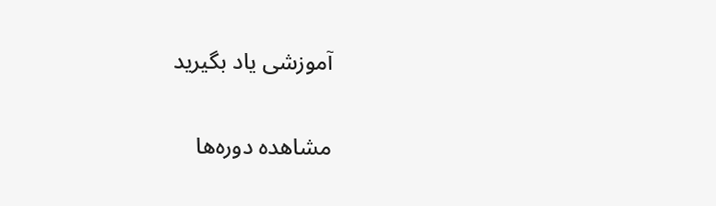آموزشی یاد بگیرید

مشاهده دوره‌ها